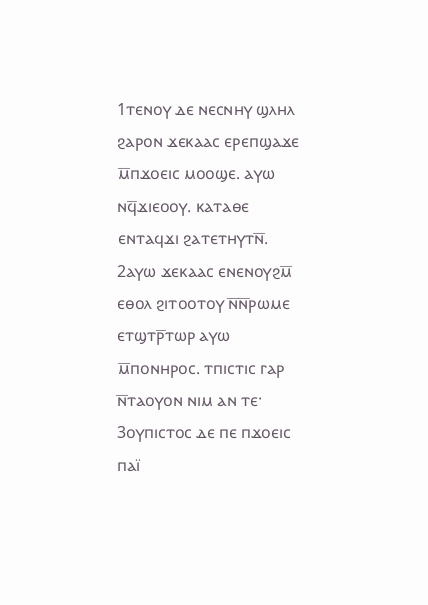1ⲧⲉⲛⲟⲩ ⲇⲉ ⲛⲉⲥⲛⲏⲩ ϣⲗⲏⲗ ϩⲁⲣⲟⲛ ϫⲉⲕⲁⲁⲥ ⲉⲣⲉⲡϣⲁϫⲉ ⲙ̅ⲡϫⲟⲉⲓⲥ ⲙⲟⲟϣⲉ. ⲁⲩⲱ ⲛϥ̅ϫⲓⲉⲟⲟⲩ. ⲕⲁⲧⲁⲑⲉ ⲉⲛⲧⲁϥϫⲓ ϩⲁⲧⲉⲧⲏⲩⲧⲛ̅. 2ⲁⲩⲱ ϫⲉⲕⲁⲁⲥ ⲉⲛⲉⲛⲟⲩϩⲙ̅ ⲉⲑⲟⲗ ϩⲓⲧⲟⲟⲧⲟⲩ ⲛ̅ⲛ̅ⲣⲱⲙⲉ ⲉⲧϣⲧⲣ̅ⲧⲱⲣ ⲁⲩⲱ ⲙ̅ⲡⲟⲛⲏⲣⲟⲥ. ⲧⲡⲓⲥⲧⲓⲥ ⲅⲁⲣ ⲛ̅ⲧⲁⲟⲩⲟⲛ ⲛⲓⲙ ⲁⲛ ⲧⲉ· 3ⲟⲩⲡⲓⲥⲧⲟⲥ ⲇⲉ ⲡⲉ ⲡϫⲟⲉⲓⲥ ⲡⲁⲓ̈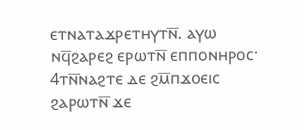ⲉⲧⲛⲁⲧⲁϫⲣⲉⲧⲏⲩⲧⲛ̅. ⲁⲩⲱ ⲛϥ̅ϩⲁⲣⲉϩ ⲉⲣⲱⲧⲛ̅ ⲉⲡⲡⲟⲛⲏⲣⲟⲥ· 4ⲧⲛ̅ⲛⲁϩⲧⲉ ⲇⲉ ϩⲙ̅ⲡϫⲟⲉⲓⲥ ϩⲁⲣⲱⲧⲛ̅ ϫⲉ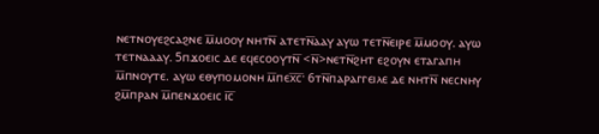ⲛⲉⲧⲛⲟⲩⲉϩⲥⲁϩⲛⲉ ⲙ̅ⲙⲟⲟⲩ ⲛⲏⲧⲛ̅ ⲁⲧⲉⲧⲛ̅ⲁⲁⲩ ⲁⲩⲱ ⲧⲉⲧⲛ̅ⲉⲓⲣⲉ ⲙ̅ⲙⲟⲟⲩ. ⲁⲩⲱ ⲧⲉⲧⲛⲁⲁⲁⲩ. 5ⲡϫⲟⲉⲓⲥ ⲇⲉ ⲉϥⲉⲥⲟⲟⲩⲧⲛ̅ <ⲛ̅>ⲛⲉⲧⲛ̅ϩⲏⲧ ⲉϩⲟⲩⲛ ⲉⲧⲁⲅⲁⲡⲏ ⲙ̅ⲡⲛⲟⲩⲧⲉ. ⲁⲩⲱ ⲉⲑⲩⲡⲟⲙⲟⲛⲏ ⲙ̅ⲡⲉⲭ̅ⲥ̅· 6ⲧⲛ̅ⲡⲁⲣⲁⲅⲅⲉⲓⲗⲉ ⲇⲉ ⲛⲏⲧⲛ̅ ⲛⲉⲥⲛⲏⲩ ϩⲙ̅ⲡⲣⲁⲛ ⲙ̅ⲡⲉⲛϫⲟⲉⲓⲥ ⲓ̅ⲥ̅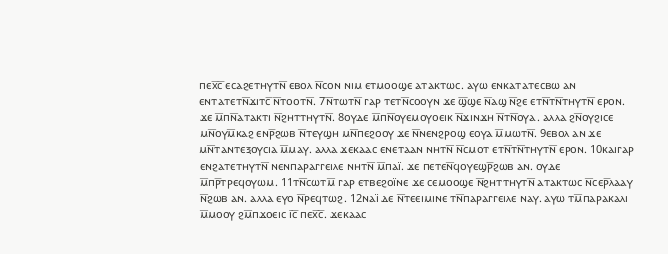ⲡⲉⲭ̅ⲥ̅ ⲉⲥⲁϩⲉⲧⲏⲩⲧⲛ̅ ⲉⲃⲟⲗ ⲛ̅ⲥⲟⲛ ⲛⲓⲙ ⲉⲧⲙⲟⲟϣⲉ ⲁⲧⲁⲕⲧⲱⲥ. ⲁⲩⲱ ⲉⲛⲕⲁⲧⲁⲧⲉⲥⲃⲱ ⲁⲛ ⲉⲛⲧⲁⲧⲉⲧⲛ̅ϫⲓⲧⲥ̅ ⲛ̅ⲧⲟⲟⲧⲛ̅. 7ⲛ̅ⲧⲱⲧⲛ̅ ⲅⲁⲣ ⲧⲉⲧⲛ̅ⲥⲟⲟⲩⲛ ϫⲉ ϣ̅ϣⲉ ⲛ̅ⲁϣ ⲛ̅ϩⲉ ⲉⲧⲛ̅ⲧⲛ̅ⲧⲏⲩⲧⲛ̅ ⲉⲣⲟⲛ. ϫⲉ ⲙ̅ⲡⲛ̅ⲁⲧⲁⲕⲧⲓ ⲛ̅ϩⲏⲧⲧⲏⲩⲧⲛ̅. 8ⲟⲩⲇⲉ ⲙ̅ⲡⲛ̅ⲟⲩⲉⲙⲟⲩⲟⲉⲓⲕ ⲛ̅ϫⲓⲛϫⲏ ⲛ̅ⲧⲛ̅ⲟⲩⲁ. ⲁⲗⲗⲁ ϩⲛ̅ⲟⲩϩⲓⲥⲉ ⲙⲛ̅ⲟⲩⲙ̅ⲕⲁϩ ⲉⲛⲣ̅ϩⲱⲃ ⲛ̅ⲧⲉⲩϣⲏ ⲙⲛ̅ⲡⲉϩⲟⲟⲩ ϫⲉ ⲛ̅ⲛⲉⲛϩⲣⲟϣ ⲉⲟⲩⲁ ⲙ̅ⲙⲱⲧⲛ̅. 9ⲉⲃⲟⲗ ⲁⲛ ϫⲉ ⲙⲛ̅ⲧⲁⲛⲧⲉⲝⲟⲩⲥⲓⲁ ⲙ̅ⲙⲁⲩ. ⲁⲗⲗⲁ ϫⲉⲕⲁⲁⲥ ⲉⲛⲉⲧⲁⲁⲛ ⲛⲏⲧⲛ̅ ⲛ̅ⲥⲙⲟⲧ ⲉⲧⲛ̅ⲧⲛ̅ⲧⲏⲩⲧⲛ̅ ⲉⲣⲟⲛ. 10ⲕⲁⲓⲅⲁⲣ ⲉⲛϩⲁⲧⲉⲧⲏⲩⲧⲛ̅ ⲛⲉⲛⲡⲁⲣⲁⲅⲅⲉⲓⲗⲉ ⲛⲏⲧⲛ̅ ⲙ̅ⲡⲁⲓ̈. ϫⲉ ⲡⲉⲧⲉⲛ̅ϥⲟⲩⲉϣⲣ̅ϩⲱⲃ ⲁⲛ. ⲟⲩⲇⲉ ⲙ̅ⲡⲣ̅ⲧⲣⲉϥⲟⲩⲱⲙ. 11ⲧⲛ̅ⲥⲱⲧⲙ̅ ⲅⲁⲣ ⲉⲧⲃⲉϩⲟⲓ̈ⲛⲉ ϫⲉ ⲥⲉⲙⲟⲟϣⲉ ⲛ̅ϩⲏⲧⲧⲏⲩⲧⲛ̅ ⲁⲧⲁⲕⲧⲱⲥ ⲛ̅ⲥⲉⲣ̅ⲗⲁⲁⲩ ⲛ̅ϩⲱⲃ ⲁⲛ. ⲁⲗⲗⲁ ⲉⲩⲟ ⲛ̅ⲣⲉϥⲧⲱϩ. 12ⲛⲁⲓ̈ ⲇⲉ ⲛ̅ⲧⲉⲉⲓⲙⲓⲛⲉ ⲧⲛ̅ⲡⲁⲣⲁⲅⲅⲉⲓⲗⲉ ⲛⲁⲩ. ⲁⲩⲱ ⲧⲙ̅ⲡⲁⲣⲁⲕⲁⲗⲓ ⲙ̅ⲙⲟⲟⲩ ϩⲙ̅ⲡϫⲟⲉⲓⲥ ⲓ̅ⲥ̅ ⲡⲉⲭ̅ⲥ̅. ϫⲉⲕⲁⲁⲥ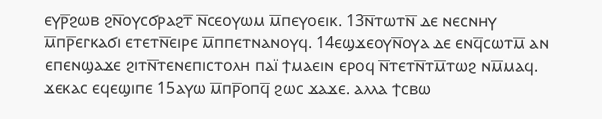ⲉⲩⲣ̅ϩⲱⲃ ϩⲛ̅ⲟⲩⲥϭⲣⲁϩⲧ̅ ⲛ̅ⲥⲉⲟⲩⲱⲙ ⲙ̅ⲡⲉⲩⲟⲉⲓⲕ. 13ⲛ̅ⲧⲱⲧⲛ̅ ⲇⲉ ⲛⲉⲥⲛⲏⲩ ⲙ̅ⲡⲣ̅ⲉⲅⲕⲁϭⲓ ⲉⲧⲉⲧⲛ̅ⲉⲓⲣⲉ ⲙ̅ⲡⲡⲉⲧⲛⲁⲛⲟⲩϥ. 14ⲉϣϫⲉⲟⲩⲛ̅ⲟⲩⲁ ⲇⲉ ⲉⲛϥ̅ⲥⲱⲧⲙ̅ ⲁⲛ ⲉⲡⲉⲛϣⲁϫⲉ ϩⲓⲧⲛ̅ⲧⲉⲛⲉⲡⲓⲥⲧⲟⲗⲏ ⲡⲁⲓ̈ ϯⲙⲁⲉⲓⲛ ⲉⲣⲟϥ ⲛ̅ⲧⲉⲧⲛ̅ⲧⲙ̅ⲧⲱϩ ⲛⲙ̅ⲙⲁϥ. ϫⲉⲕⲁⲥ ⲉϥⲉϣⲓⲡⲉ 15ⲁⲩⲱ ⲙ̅ⲡⲣ̅ⲟⲡϥ̅ ϩⲱⲥ ϫⲁϫⲉ. ⲁⲗⲗⲁ ϯⲥⲃⲱ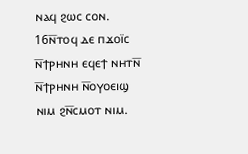ⲛⲁϥ ϩⲱⲥ ⲥⲟⲛ. 16ⲛ̅ⲧⲟϥ ⲇⲉ ⲡϫⲟⲓ̈ⲥ ⲛ̅ϯⲣⲏⲛⲏ ⲉϥⲉϯ ⲛⲏⲧⲛ̅ ⲛ̅ϯⲣⲏⲛⲏ ⲛ̅ⲟⲩⲟⲉⲓϣ ⲛⲓⲙ ϩⲛ̅ⲥⲙⲟⲧ ⲛⲓⲙ.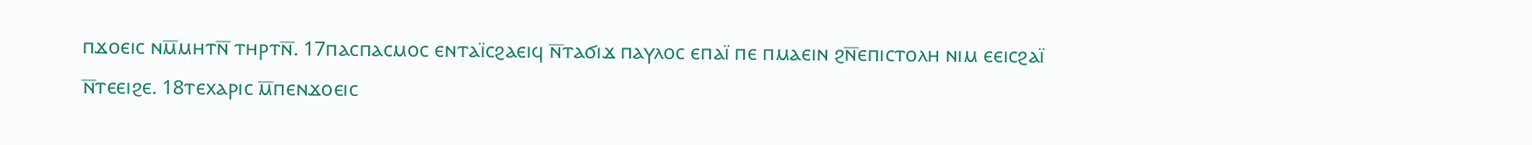ⲡϫⲟⲉⲓⲥ ⲛⲙ̅ⲙⲏⲧⲛ̅ ⲧⲏⲣⲧⲛ̅. 17ⲡⲁⲥⲡⲁⲥⲙⲟⲥ ⲉⲛⲧⲁⲓ̈ⲥϩⲁⲉⲓϥ ⲛ̅ⲧⲁϭⲓϫ ⲡⲁⲩⲗⲟⲥ ⲉⲡⲁⲓ̈ ⲡⲉ ⲡⲙⲁⲉⲓⲛ ϩⲛ̅ⲉⲡⲓⲥⲧⲟⲗⲏ ⲛⲓⲙ ⲉⲉⲓⲥϩⲁⲓ̈ ⲛ̅ⲧⲉⲉⲓϩⲉ. 18ⲧⲉⲭⲁⲣⲓⲥ ⲙ̅ⲡⲉⲛϫⲟⲉⲓⲥ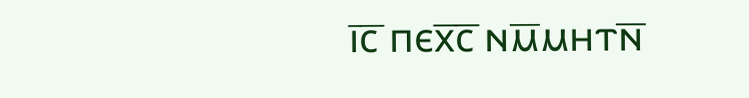ⲓ̅ⲥ̅ ⲡⲉⲭ̅ⲥ̅ ⲛⲙ̅ⲙⲏⲧⲛ̅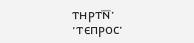ⲧⲏⲣⲧⲛ̅·
·ⲧⲉⲡⲣⲟⲥ·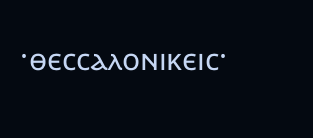·ⲑⲉⲥⲥⲁⲗⲟⲛⲓⲕⲉⲓⲥ·